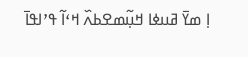ߊ߲ ߘߌ߫ ߥߎߦߊ ߞߎ߲߬ߘߐߕߍ߰ ߞߵߊ߬ ߟߴߊߟߊ߫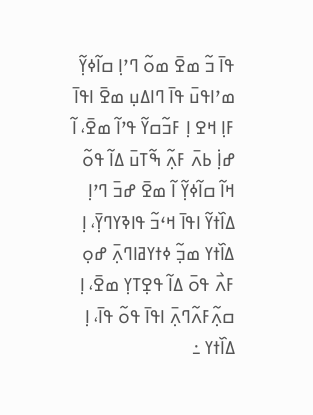ߟߊ߫ ߏ߬ ߘߐ߫ ߘߋ߬ ߣߴߊ߲ ߛߊ߬ߦߌ߲߬ ߘߴߊߟߎ߫ ߟߊ߫ ߣߊߡߎ߲ ߘߐ߫ ߊߟߊ߫ ߓߊ߲ ߞߐ ߊ߲ ߓߏ߬ߛߌ߬ ߟߴߊ߬ ߘߐ߫، ߊ߬ ߝߊ߲߭ ߕߍ߫ ߓߍ߲߬ ߒ߬ߠߎ߫ ߡߊ߬ ߟߋ߬ ߞߊ߬ ߛߊ߬ߦߌ߲߬ ߊ߬ ߘߐ߫ ߝߏ߫ ߣߴߊ߲ ߡߊ߰ߙߌ߬ ߊߟߊ߫ ߞߵߏ߬ ߟߊߢߌߣߌ߲߫، ߊ߲ ߡߊ߰ߙߌ ߘߏ߲߬ ߦߙߌߥߊߣߍ߲߫ ߝߋ߲ ߓߍ߯ ߟߋ߫ ߡߊ߬ ߟߐ߲ߠߌ߲ ߘߐ߫، ߊ߲ ߛߍ߲߬ߓߍ߬ߣߍ߲߫ ߊߟߊ߫ ߟߋ߬ ߟߊ߫، ߊ߲ ߡߊ߰ߙߌ ߸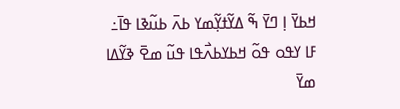ߞߕߌ߫ ߊ߲ ߣߌ߫ ߒ߬ ߡߌ߬ߙߌ߲߬ߘߌ ߕߍ߫ ߕߎ߬ߢߊ ߟߊ߫߸ ߓߊ ߌߟߋ ߟߋ߬ ߞߕߌߕߍ߯ߟߊ ߟߎ߬ ߘߐ߫ ߢߌ߬ߡߊ ߘߌ߫